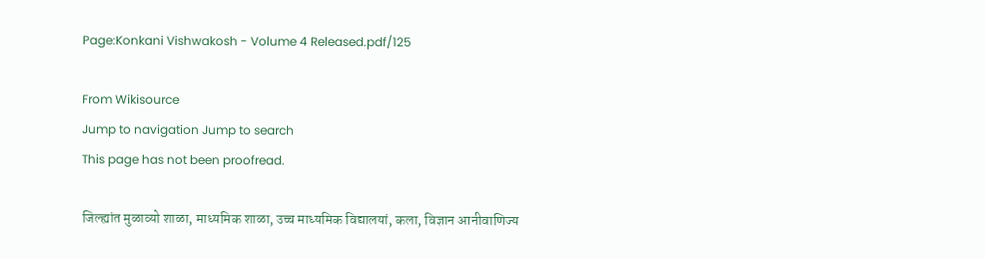Page:Konkani Vishwakosh - Volume 4 Released.pdf/125

From Wikisource
Jump to navigation Jump to search
This page has not been proofread.

जिल्ह्यांत मुळाव्यो शाळा, माध्यमिक शाळा, उच्च माध्यमिक विद्यालयां, कला, विज्ञान आनीवाणिज्य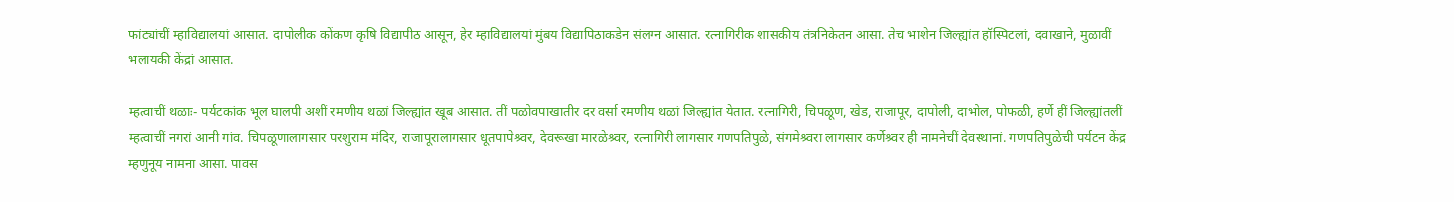फांट्यांचीं म्हाविद्यालयां आसात. दापोलीक कोंकण कृषि विद्यापीठ आसून, हेर म्हाविद्यालयां मुंबय विद्यापिठाकडेन संलग्न आसात. रत्नागिरीक शासकीय तंत्रनिकेतन आसा. तेच भाशेन जिल्ह्यांत हॉस्पिटलां, दवाखाने, मुळावीं भलायकी केंद्रां आसात.

म्हत्वाचीं थळाः- पर्यटकांक भूल घालपी अशीं रमणीय थळां जिल्ह्यांत खूब आसात. तीं पळोवपाखातीर दर वर्सा रमणीय थळां जिल्ह्यांत येतात. रत्नागिरी, चिपळूण, खेड, राजापूर, दापोली, दाभोल, पोफळी, हर्णे हीं जिल्ह्यांतलीं म्हत्वाचीं नगरां आनी गांव. चिपळूणालागसार परशुराम मंदिर, राजापूरालागसार धूतपापेश्र्वर, देवरूखा मारळेश्र्वर, रत्नागिरी लागसार गणपतिपुळे, संगमेश्र्वरा लागसार कर्णेश्र्वर ही नामनेचीं देवस्थानां. गणपतिपुळेची पर्यटन केंद्र म्हणुनूय नामना आसा. पावस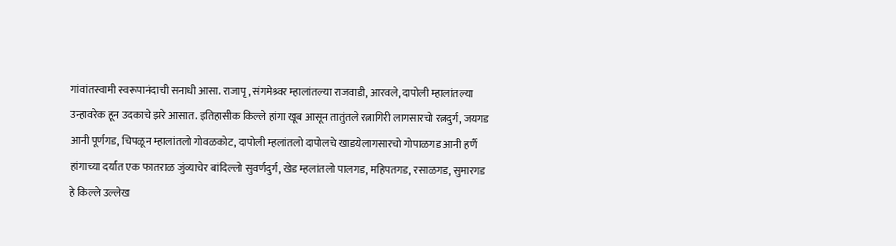गांवांतस्वामी स्वरूपानंदाची सनाधी आसा. राजापृ, संगमेश्र्वर म्हालांतल्या राजवाडी, आरवले, दापोली म्हालांतल्या उन्हावरेक हून उदकाचे झरे आसात. इतिहासीक किल्ले हांगा खूब आसून तातुंतले रत्नागिरी लागसारचो रत्नदुर्ग, जयगड आनी पूर्णगड, चिपळून म्हालांतलो गोवळकोट, दापोली म्हलांतलो दापोलचे खाडयेलागसारचो गोपाळगड आनी हर्णै हांगाच्या दर्यांत एक फातराळ जुंव्याचेर बांदिल्लो सुवर्णदुर्ग, खेड म्हलांतलो पालगड, महिपतगड, रसाळगड, सुमारगड हे किल्ले उल्लेख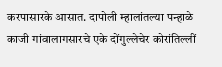करपासारके आसात. दापोली म्हालांतल्या पन्हाळे काजी गांवालागसारचे एके दोंगुल्लेचेर कोरांतिल्लीं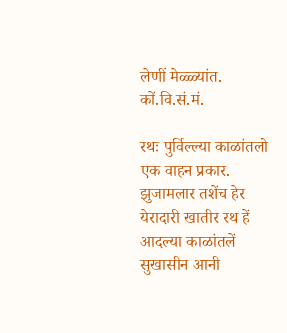लेणीं मेळ्ळ्यांत. कों.वि.सं.मं.

रथः पुर्विल्ल्या काळांतलो एक वाहन प्रकार. झुजामलार तशेंच हेर येरादारी खातीर रथ हें आदल्या काळांतलें सुखासीन आनी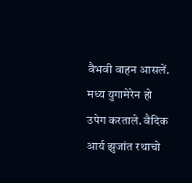वैभवी वाहन आसलें. मध्य युगामेरेन हो उपेग करताले. वैदिक आर्य झुजांत रथाचो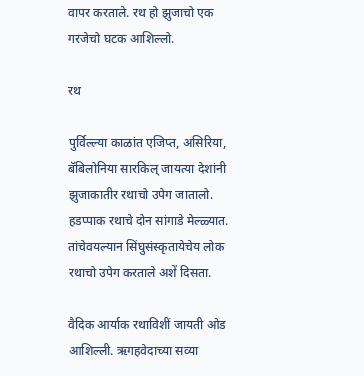वापर करताले. रथ हो झुजाचो एक गरजेचो घटक आशिल्लो.

रथ

पुर्विल्ल्या काळांत एजिप्त, असिरिया, बॅबिलोनिया सारकिल् जायत्या देशांनी झुजाकातीर रथाचो उपेग जातालो. हडप्पाक रथाचे दोन सांगाडे मेल्ळ्यात. तांचेवयल्यान सिंघुसंस्कृतायेचेय लोक रथाचो उपेग करताले अशें दिसता.

वैदिक आर्याक रथाविशीं जायती ओड आशिल्ली. ऋगहवेदाच्या सव्या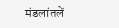मंडलांतलें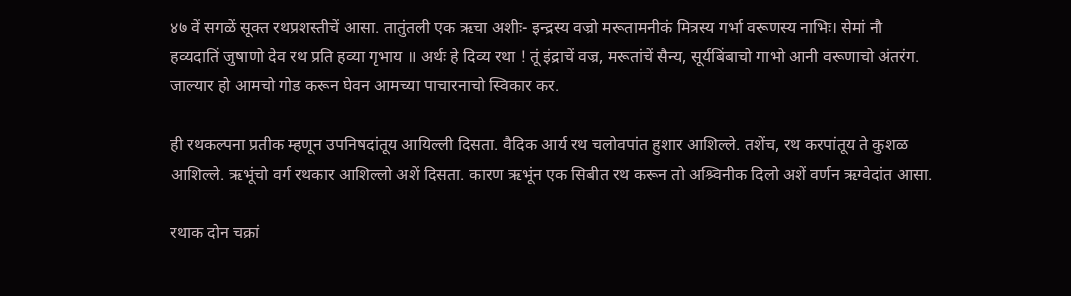४७ वें सगळें सूक्त रथप्रशस्तीचें आसा. तातुंतली एक ऋचा अशीः- इन्द्रस्य वज्रो मरूतामनीकं मित्रस्य गर्भा वरूणस्य नाभिः। सेमां नौ हव्यदातिं जुषाणो देव रथ प्रति हव्या गृभाय ॥ अर्थः हे दिव्य रथा ! तूं इंद्राचें वज्र, मरूतांचें सैन्य, सूर्यबिंबाचो गाभो आनी वरूणाचो अंतरंग. जाल्यार हो आमचो गोड करून घेवन आमच्या पाचारनाचो स्विकार कर.

ही रथकल्पना प्रतीक म्हणून उपनिषदांतूय आयिल्ली दिसता. वैदिक आर्य रथ चलोवपांत हुशार आशिल्ले. तशेंच, रथ करपांतूय ते कुशळ आशिल्ले. ऋभूंचो वर्ग रथकार आशिल्लो अशें दिसता. कारण ऋभूंन एक सिबीत रथ करून तो अश्र्विनीक दिलो अशें वर्णन ऋग्वेदांत आसा.

रथाक दोन चक्रां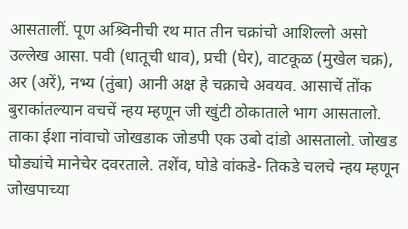आसतालीं. पूण अश्र्विनीची रथ मात तीन चक्रांचो आशिल्लो असो उल्लेख आसा. पवी (धातूची धाव), प्रची (घेर), वाटकूळ (मुखेल चक्र), अर (अरें), नभ्य (तुंबा) आनी अक्ष हे चक्राचे अवयव. आसाचें तोंक बुराकांतल्यान वचचें न्हय म्हणून जी खुंटी ठोकाताले भाग आसतालो. ताका ईशा नांवाचो जोखडाक जोडपी एक उबो दांडो आसतालो. जोखड घोड्यांचे मानेचेर दवरताले. तशेंव, घोडे वांकडे- तिकडे चलचे न्हय म्हणून जोखपाच्या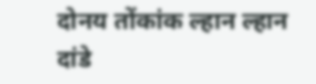दोनय तोंकांक ल्हान ल्हान दांडे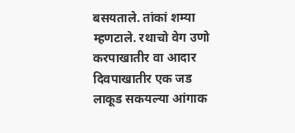बसयताले. तांकां शम्या म्हणटाले. रथाचो वेग उणो करपाखातीर वा आदार दिवपाखातीर एक जड लाकूड सकयल्या आंगाक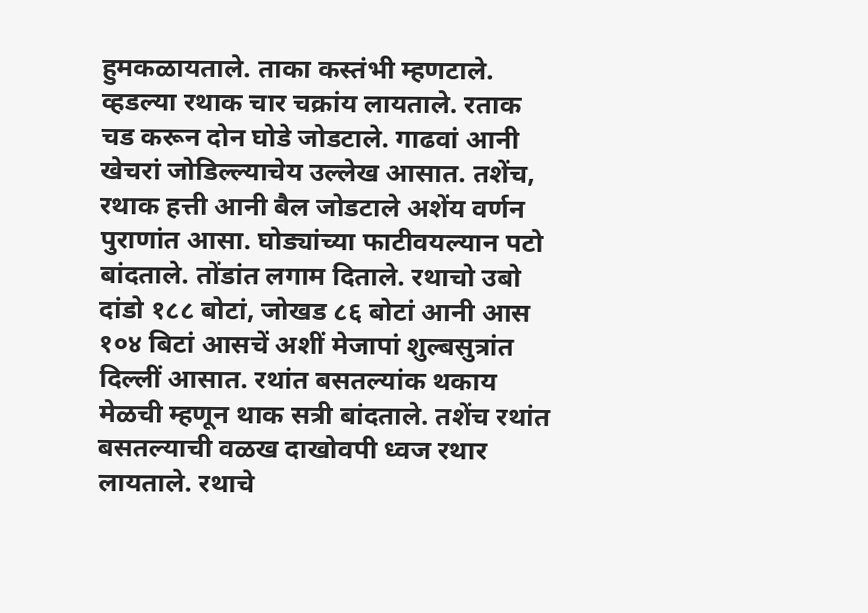हुमकळायताले. ताका कस्तंभी म्हणटाले. व्हडल्या रथाक चार चक्रांय लायताले. रताक चड करून दोन घोडे जोडटाले. गाढवां आनी खेचरां जोडिल्ल्याचेय उल्लेख आसात. तशेंच, रथाक हत्ती आनी बैल जोडटाले अशेंय वर्णन पुराणांत आसा. घोड्यांच्या फाटीवयल्यान पटो बांदताले. तोंडांत लगाम दिताले. रथाचो उबो दांडो १८८ बोटां, जोखड ८६ बोटां आनी आस १०४ बिटां आसचें अशीं मेजापां शुल्बसुत्रांत दिल्लीं आसात. रथांत बसतल्यांक थकाय मेळची म्हणून थाक सत्री बांदताले. तशेंच रथांत बसतल्याची वळख दाखोवपी ध्वज रथार लायताले. रथाचे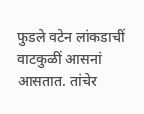फुडले वटेन लांकडाचीं वाटकुळीं आसनां आसतात. तांचेर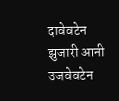दावेवटेन झुजारी आनी उजवेवटेन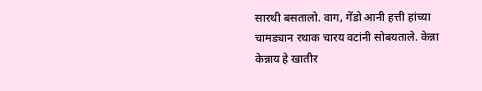सारथी बसतालो. वाग, गेंडो आनी हत्ती हांच्या चामड्यान रथाक चारय वटांनी सोबयताले. केन्ना केन्नाय हे खातीर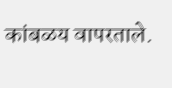कांबळय वापरताले.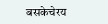बसकेचेरय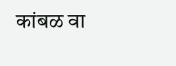कांबळ वा